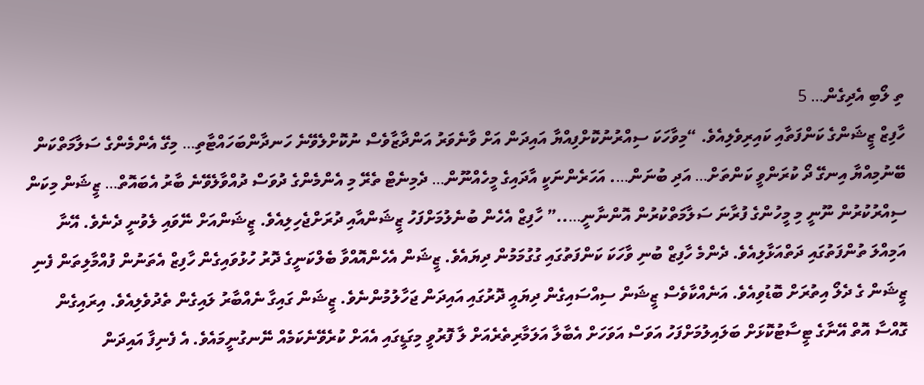ތި ލޯބި އެދިގެން… 5
ހާފިޒް ޒީޝަންގެ ކަންފަތާއި ކައިރިވެލިއެވެ. “މިވާހަކަ ސިއްރުނުކޮށްފިއްޔާ އައިދަން އަށް ވާނެވަރު އަންދާޒާވެސް ނުކޮށްލެވޭނެ ހަނދާންބަހައްޓާތި… މިގޭ އެންމެންގެ ސަލާމަތްކަން ބޭނުމިއްޔާ އިނގޭ ދޯ ކުރަންވީ ކަންތަށް… އަދި ބުނަން…. އަހަރެންނަކީ އާދައިގެ މީހެއްނޫން… ދެމިނެޓް ތެރޭ މި އެންމެންގެ ދުވަސް ދުއްވާލެވޭނެ ބާރު އެބައޮތް… ޒީޝަން މިކަން ސިއްރުކުރުން ނޫނީ މި މީހުންގެ ފުރާނަ ސަލާމަތްކުރުން އޮންނާނީ…..” ހާފިޒް އެހެން ބުނެލުމަށްފަހު ޒީޝަންއާއި ދުރަށްޖެހިލިއެވެ. ޒީޝަންއަށް ނޭވައި ލެވުނީ ދެނެވެ. އޭނާ އަމިއްލަ ތުންފަތުގައި ދަތްއަޅާލިއެވެ. ދެންމެ ހާފިޒް ބުނި ވާހަކަ ކަންފަތުގައި ގުގުމަމުން ދިޔައެވެ. ޒީޝަން އެހެންއޮއްވާ ބެލްކަނީގެ ދޮރު ހުޅުވައިގެން ހާފިޒް އެތަނުން ފުއްމާލިތަން ފެނި ޒީޝަން ގެ ދެލޯ އިތުރަށް ބޮޑުވިއެވެ. އަނެއްކާވެސް ޒީޝަން ސިއްސައިގެން ދިޔައީ ދޮރުގައި އައިދަން ޖަހާލުމުންނެވެ. ޒީޝަން ގައިގާ ނެއްބާރު ލައިގެން ތެދުވެލިއެވެ. އިރައިގެން ގޮއްސާ އޮތް އޭނާގެ ޓީސާޓުކޮޅަށް ބަލައިލުމަށްފަހު އަވަސް އަވަހަށް އެބާލާ އަލަމާރިތެރެއަށް ލާ ފޮރުވީ މިގަޑީގައި އެއަށް ކުރެވޭނެކަމެއް ނޭނގުނީމައެވެ. އެ ފެނިފާ އައިދަން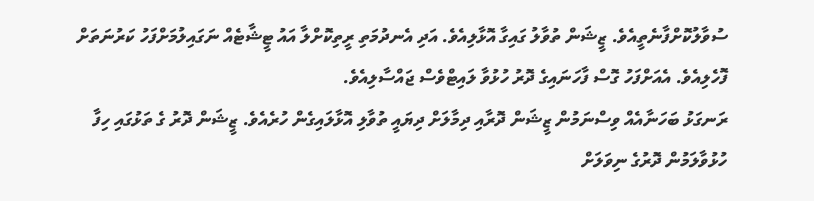ސުވާލުކޮށްފާނެތީއެވެ. ޒީޝަން ތުވާލު ގައިގާ އޮޅާލިއެވެ. އަދި އެނދުމަތި ރީތިކޮށްލާ އައު ޓީޝާޓެއް ނަގައިލުމަށްފަހު ކަރުނަތަށް ފޮހެލިއެވެ. އެއަށްފަހު ގޮސް ފާހަނައިގެ ދޮރު ހުޅުވާ ލައިޓްވެސް ޖައްސާލިއެވެ.
ރަނގަޅު ބަހަނާއެއް ވިސްނަމުން ޒީޝަން ދޮރާއި ދިމާލަށް ދިޔައީ ތުވާލި އޮޅާލައިގެން ހުރެއެވެ. ޒީޝަން ދޮރު ގެ ތަޅުގައި ހިފާ ހުޅުވާލަމުން ދޮރުގެ ނިވަލަށް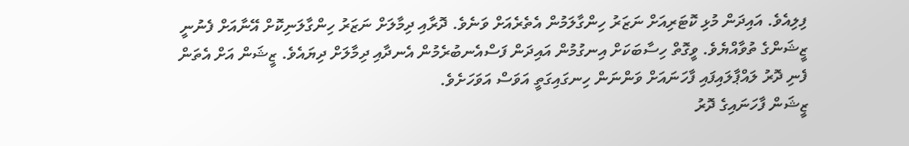ފިލިއެވެ. އައިދަން މުޅި ކޮޓަރިއަށް ނަޒަރު ހިންގާލަމުން އެތެރެއަށް ވަނެވެ. ދޮރާއި ދިމާލަށް ނަޒަރު ހިންގާލަނިކޮށް އޭނާއަށް ފެނުނީ ޒީޝަންގެ ތުވާއްޔެވެ. ވީގޮތް ހިސާބަކަށް އިނގުމުން އައިދަން ފަސްއެނބުރެމުން އެނދާއި ދިމާލަށް ދިޔައެވެ. ޒީޝަން އަށް އެތަން ފެނި ދޮރު ލައްޕާލައިފައި ފާހަނައަށް ވަންނަން ހިނގައިގަތީ އަވަސް އަވަހަށެވެ.
ޒީޝަން ފާހަނައިގެ ދޮރު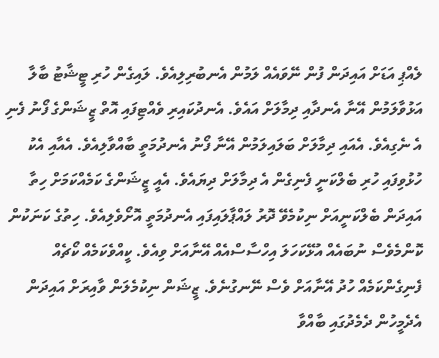ލެއްޕި އަޑަށް އައިދަން ފުން ނޭވައެއް ލަމުން އެނބުރިލިއެވެ. ލައިގެން ހުރި ޓީޝާޓު ބާލާ އަޅުވާލަމުން އޭނާ އެނދާއި ދިމާލަށް އައެވެ. އެނދުކައިރި ވެއްޓިފައި އޮތް ޒީޝަންގެ ފޯނު ފެނި އެ ނެގިއެވެ. އެއައި ދިމާލަށް ބަލައިލަމުން އޭނާ ފޯނު އެނދުމަތީ ބާއްވާލިއެވެ. އެއާއި އެކު ހުޅުވިފައި ހުރި ބެލްކަނީ ފެނިގެން އެ ދިމާލަށް ދިޔައެވެ. އެއީ ޒީޝަންގެ ކަމެއްކަމަށް ހިތާ އައިދަން ބެލްކަނީއަށް ނިކުމެވޭ ދޮރު ލައްޕާލައިފައި އެނދުމަތީ އޮށޯވެލިއެވެ. ހިތުގެ ކަނަކުން ކޮންމެވެސް ނުބައެއް އުޅޭކަހަލަ އިހްސާސްއެއް އޭނާއަށް ވިއެވެ. ކީއްވެކަމެއް ކޯޗެއް ފެނިގެންކަމެއް ހުދު އޭނާއަށް ވެސް ނޭނގުނެވެ. ޒީޝަން ނިކުމެލަން ވާއިރަށް އައިދަން އެދެމީހުން ދެމެދުގައި ބާއްވާ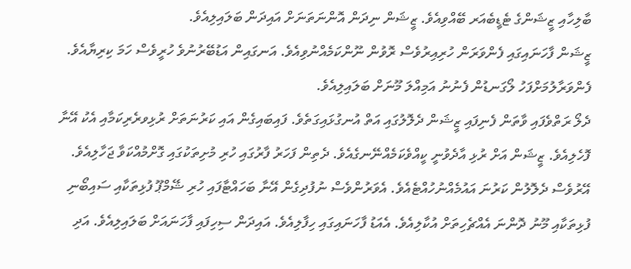ބާލިހާއި ޒީޝަންގެ ޓެޑީބެއަރ ބޭއްވިއެވެ. ޒީޝަން ނިދަން އޮންނަތަނަށް އައިދަން ބަލައިލިއެވެ.
ޒީޝަން ފާހަނައިގައި ފެންވަރަން ހުރިއިރުވެސް ރޮވުން ނޫންކަމެއްނުވިއެވެ. އަނގައިން އަޑުބޭރުނުވެ ހުރީވެސް ހަމަ ކިރިޔާއެވެ. ފެންވަރާލުމަށްފަހު ލޯގަނޑުން ފެނުނު އަމިއްލަ މޫނަށް ބަލައިލިއެވެ.
ދެލޯ ރަތްވެފައި ވާތަން ފެނިފައި ޒީޝަން ދެލޮލުގައި އަތް އުނގުޅައިގަތެވެ. ފައިބައިގެން އައި ކަރުނަތަށް ރުޅިވރެރިކަމާއި އެކު އޭނާ ފޮހެލިއެވެ. ޒީޝަން އަށް ރުޅި އާދެވުނީ ކީއްވެކަމެއްނޭނގެއެވެ. ދެތިން ފަހަރު ފާރުގައި ހުރި މުށިތަކުގައި ގޮށްމުއްކަވާ ޖަހާލިއެވެ. އޭރުވެސް ދެލޮލުން ކަރުނަ އައުމެއްނުހުއްޓެއެވެ. އެވަރުންވެސް ނުފުދިގެން އޭނާ ބަހައްޓާފައި ހުރި ޝޭމްޕޫ ފުޅިތަކާއި ސައިބޯނި ފުޅިތަކާއި މޫނު ދޮންނަ އެއްޗެހިތަށް އުކާލިއެވެ. އެއަޑު ފާހަނައިގައި ހިފާލިއެވެ. އައިދަން ސިހިފައި ފާހަނައަށް ބަލައިލިއެވެ. އަދި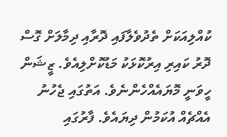ކުއްލިއަކަށް ތެދުވެލާފައި ދޮރާއި ދިމާލަށް ގޮސް ދޮރު ކައިރި އިރުކޮޅަކު މަޑުކޮށްލިއެވެ. ޒީޝަން ހީވަނީ މޮޔައެއްހެންނެވެ. އަތުގައި ޖެހުނު އެއްޗެއް އުކަމުން ދިޔައެވެ. ފާރުގައި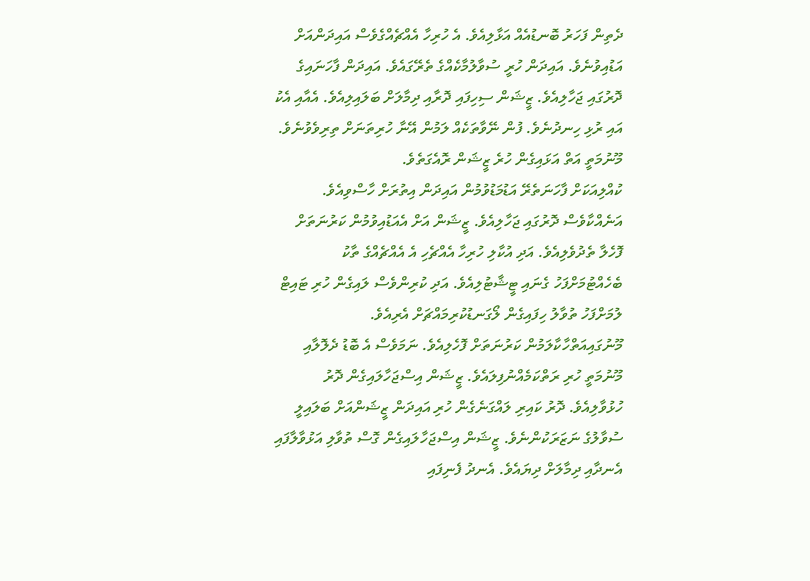ދެތިން ފަހަރު ބޮނޑުއެއް އަޅާލިއެވެ. އެ ހުރިހާ އެއްޗެއްގެވެސް އައިދަންއަށް އަޑުއިވުނެވެ. އައިދަން ހުރީ ސުވާލުމާކެއްގެ ތެރޭގައެވެ. އައިދަން ފާހަނައިގެ ދޮރުގައި ޖަހާލިއެވެ. ޒީޝަން ސިހިފައި ދޮރާއި ދިމާލަށް ބަލައިލިއެވެ. އެއާއި އެކު އައި ރުޅި ހިނދުނެވެ. ފުން ނޭވާތަކެއް ލަމުން އޭނާ ހުރިތަނަށް ތިރިވެވުނެވެ. މޫނުމަތީ އަތް އަޅައިގެން ހުރެ ޒީޝަން ރޮއެގަތެވެ.
ކުއްލިއަކަށް ފާހަނަތެރޭ އަޑުމަޑުވުމުން އައިދަން އިތުރަށް ހާސްވިއެވެ. އަނެއްކާވެސް ދޮރުގައި ޖަހާލިއެވެ. ޒީޝަން އަށް އެއަޑުއިވުމުން ކަރުނަތަށް ފޮހެލާ ތެދުވެލިއެވެ. އަދި އުކާލި ހުރިހާ އެއްޗެހި އެ އެއްޗެއްގެ ތާކު ބެހެއްޓުމަށްފަހު ގެނައި ޓީޝާޓުލިއެވެ. އަދި ކުރިންވެސް ލައިގެން ހުރި ޓައިޓް ލުމަށްފަހު ތުވާލު ހިފައިގެން ލޯގަނޑުކުރިމައްޗަށް އެރިއެވެ. މޫނުގައިއަތްހާކާލަމުން ކަރުނަތަށް ފޮހެލިއެވެ. ނަމަވެސް އެ ބޮޑު ދެލޮލާއި މޫނުމަތީ ހުރި ރަތްކަމެއްނުފިލައެވެ. ޒީޝަން އިސްޖަހާލައިގެން ދޮރު ހުޅުވާލިއެވެ. ދޮރު ކައިރި ލައްގަނެގެން ހުރި އައިދަން ޒީޝަންއަށް ބަލައިލީ ސުވާލުގެ ނަޒަރަކުންނެވެ. ޒީޝަން އިސްޖަހާލައިގެން ގޮސް ތުވާލި އަޅުވާލާފައި އެނދާއި ދިމާލަށް ދިޔައެވެ. އެނދު ފެނިފައި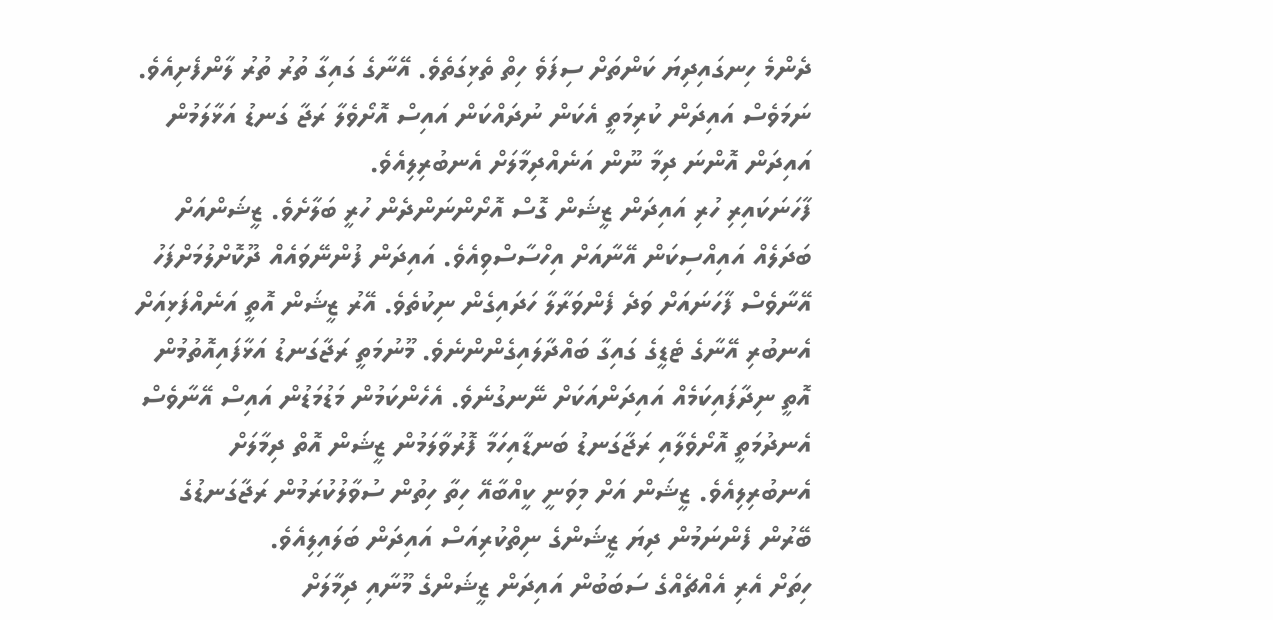ދެންމެ ހިނގައިދިޔަ ކަންތަށް ސިފަވެ ހިތް ތެޅިގަތެވެ. އޭނާގެ ގައިގާ ތުރު ތުރު ލާންފެށިއެވެ. ނަމަވެސް އައިދަން ކުރިމަތީ އެކަން ނުދައްކަން އައިސް އޮށޯވެލާ ރަޖާ ގަނޑު އަޅާލަމުން އައިދަން އޮންނަ ދިމާ ނޫން އަނެއްދިމާލަށް އެނބުރިލިއެވެ.
ފާހަނަކައިރި ހުރި އައިދަން ޒީޝަން ގޮސް އޮށޯންނަންދެން ހުރީ ބަލާށެވެ. ޒީޝަންއަށް ބަދަލެއް އައިއްސިކަން އޭނާއަށް އިހްސާސްވިއެވެ. އައިދަން ފުންނޭވައެއް ދޫކޮށްލުމަށްފަހު އޭނާވެސް ފާހަނައަށް ވަދެ ފެންވަރާލާ ހަދައިގެން ނިކުތެވެ. އޭރު ޒީޝަން އޮތީ އަނެއްފަޅިއަށް އެނބުރި އޭނާގެ ޓެޑީގެ ގައިގާ ބައްދާލައިގެންންނެވެ. މޫނުމަތީ ރަޖާގަނޑު އަޅާފައިއޮތުމުން އޮތީ ނިދާފައިކަމެއް އައިދަންއަކަށް ނޭނގުނެވެ. އެހެންކަމުން މަޑުމަޑުން އައިސް އޭނާވެސް އެނދުމަތީ އޮށޯވެލާއި ރަޖާގަނޑު ބަނޑާއިހަމާ ފޮރުވާލަމުން ޒީޝަން އޮތް ދިމާލަށް އެނބުރިލިއެވެ. ޒީޝަން އަށް މިވަނީ ކީއްބާއޭ ހިތާ ހިތުން ސުވާލުކުރަމުން ރަޖާގަނޑުގެ ބޭރުން ފެންނަމުން ދިޔަ ޒީޝަންގެ ނިތްކުރިއަސް އައިދަން ބަލައިލިއެވެ.
ހިތަށް އެރި އެއްޗެއްގެ ސަބަބުން އައިދަން ޒީޝަންގެ މޫނާއި ދިމާލަށް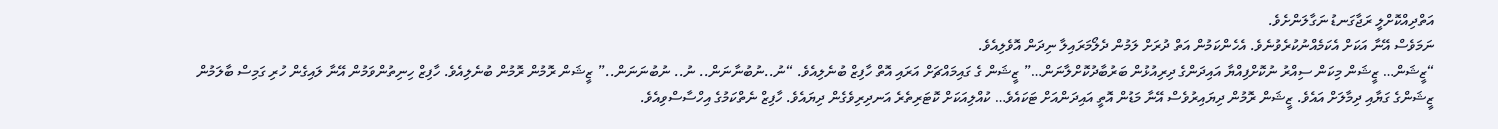އަތްދިއްކޮށްލީ ރަޖާގަނޑު ނަގާލަންށެވެ.
ނަމަވެސް އޭނާ އަކަށް އެކަމެއްނުކުރެވުނެވެ. އެހެންކަމުން އަތް ދުރަށް ލަމުން ދެލޯމަރައިލާ ނިދަން އޮވެލިއެވެ.
“ޒީޝަން… ޒީޝަން މިކަން ސިއްރު ނުކޮށްފިއްޔާ އައިދަންގެ ދިރިއުޅުން ބަރުބާދުކޮށްލާނަން…” ޒީޝަން ގެ ގައިމައްޗަށް އަރައި އޮތް ހާފިޒް ބުނެލިއެވެ. “ނު..ނުބުނާނަން.. ނު.. ނުބުނަނަން..” ޒީޝަން ރޮމުން ރޮމުން ބުނެލިއެވެ. ހާފިޒް ހިނިތުންވަމުން އޭނާ ލައިގެން ހުރި ގަމިސް ބާލަމުން ޒީޝަންގެ ގަޔާއި ދިމާލަށް އައެވެ. ޒީޝަން ރޮމުން ދިޔައިރުވެސް އޭނާ މަޑުން އޮތީ އައިދަންއަށް ޓަކައެވެ… ކުއްލިއަކަށް ކޮޓަރިތެރެ އަނދިރިވެގެން ދިޔައެވެ. ހާފިޒް ނެތްކަމުގެ އިހްސާސްވިއެވެ.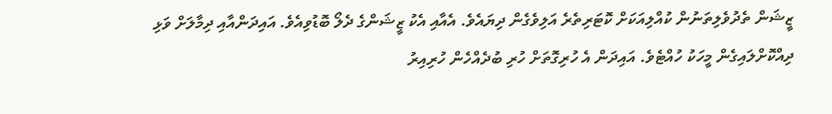ޒީޝަން ތެދުވެލިތަނުން ކުއްލިއަކަށް ކޮޓަރިތެރެ އަލިވެގެން ދިޔައެވެ. އެއާއި އެކު ޒީޝަންގެ ދެލޯ ބޮޑުވިއެވެ. އައިދަންއާއި ދިމާލަށް ވަޅި ދިއްކޮށްލައިގެން މީހަކު ހުއްޓެވެ. އައިދަން އެ ހުރިގޮތަށް ހުރި ބުދެއްހެން ހުރިއިރު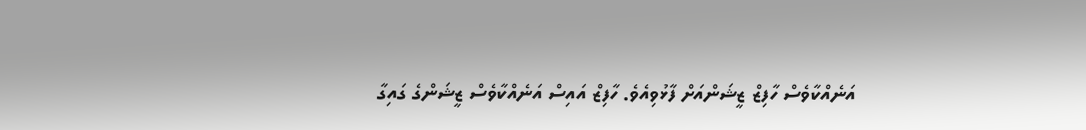އަނެއްކާވެސް ހާފިޒް ޒީޝަންއަށް ފާޅުވިއެވެ. ހާފިޒް އައިސް އަނެއްކާވެސް ޒީޝަންގެ ގައިގާ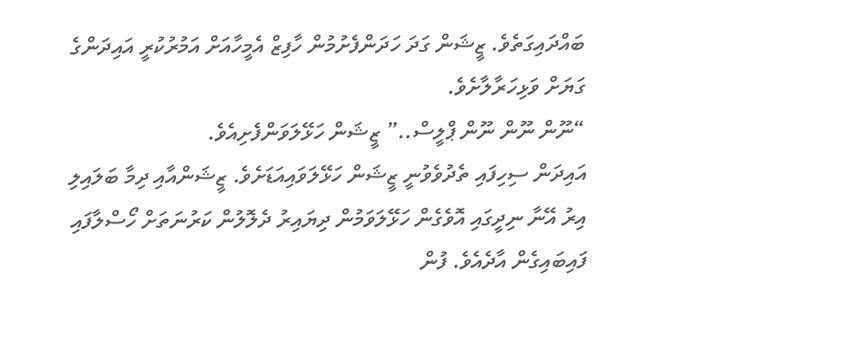ބައްދައިގަތެވެ. ޒީޝަން ގަދަ ހަދަންފެށުމުން ހާފިޒް އެމީހާއަށް އަމުރުކުރީ އައިދަންގެ ގަޔަށް ވަޅިހަރާލާށެވެ.
“ނޫން ނޫން ނޫން ޕްލީސް..” ޒީޝަން ހަޅޭލަވަންފެށިއެވެ.
އައިދަން ސިހިފައި ތެދުވެވުނީ ޒީޝަން ހަޅޭލަވައިއަޑަށެވެ. ޒީޝަންއާއި ދިމާ ބަލައިލި އިރު އޭނާ ނިދީގައި އޮވެގެން ހަޅޭލަވަމުން ދިޔައިރު ދެލޮލުން ކަރުނަތަށް ހޯސްލާފައި ފައިބައިގެން އާދެއެވެ. ފުން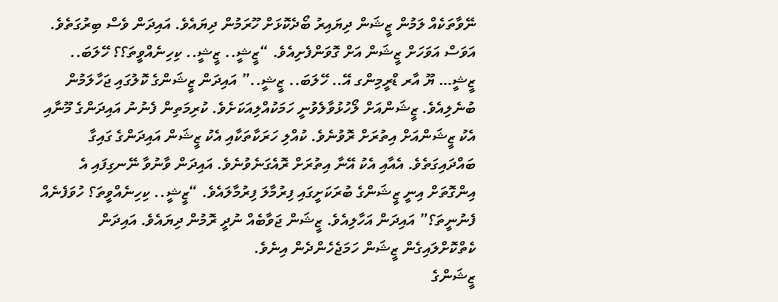ނޭވާތަކެއް ލަމުން ޒީޝަން ދިޔައިރު ބޯދެކޮޅަށް ހޫރަމުން ދިޔައެވެ. އައިދަން ވެސް ބިރުގަތެވެ. އަވަސް އަވަހަށް ޒީޝަން އަށް ގޮވަންފެށިއެވެ. “ޒީޝީ.. ޒީޝީ.. ކިހިނެއްވީތަ؟؟ ހޭލަބަ.. ޒީޝީ… ޔޫ އާރ ޑްރީމިންގ އޭ.. ހޭލަބަ.. ޒީޝީ..” އައިދަން ޒީޝަންގެ ކޮލުގައި ޖަހާލަމުން ބުނެލިއެވެ. ޒީޝަންއަށް ލޯހުޅުވާލެވުނީ ހަމަކުއްލިއަކަށެވެ. ކުރިމަތިން ފެނުނު އައިދަންގެ މޫނާއި އެކު ޒީޝަންއަށް އިތުރަށް ރޮވުނެވެ. ކުއްލި ހަރަކާތަކާއި އެކު ޒީޝަން އައިދަންގެ ގައިގާ ބައްދައިގަތެވެ. އެއާއި އެކު އޭނާ އިތުރަށް ރޮއެގަނެވުނެވެ. އައިދަން ވާނުވާ ނޭނގިފައި އެ އިންގޮތަށް އިނީ ޒީޝަންގެ ބުރަކަށީގައި ފިރުމާލަ ފިރުމާލައެވެ. “ޒީޝީ.. ކިހިނެއްވީތަ؟ ހުވަފެނެއް ފެނުނީތަ؟” އައިދަން އަހާލިއެވެ. ޒީޝަން ޖަވާބެއް ނުދީ ރޮމުން ދިޔައެވެ. އައިދަން ކެތްކޮށްލައިގެން ޒީޝަން ހަމަޖެހެންދެން އިނެވެ.
ޒީޝަންގެ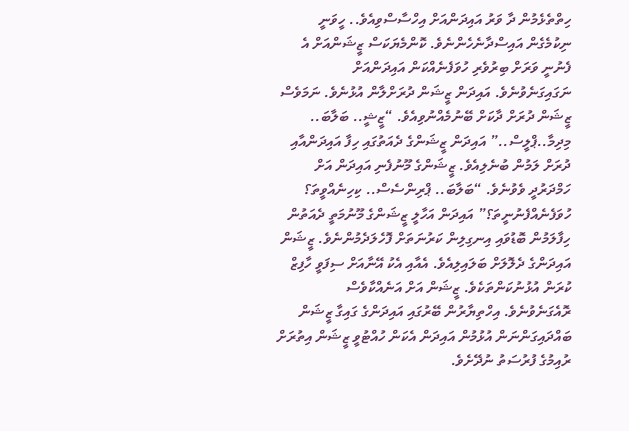ހިތްތެޅެމުން ދާ ވަރު އައިދަންއަށް އިހްސާސްވިއެވެ.. ހީވަނީ ނިކުމެގެން އައިސްދާނެހެންނެވެ. ކޮންމެޔަކަސް ޒީޝަންއަށް އެ ފެނުނީ ވަރަށް ބިރުވެރި ހުވަފެނެއްކަން އައިދަންއަށް ނަގައިގަނެވުނެވެ. އައިދަން ޒީޝަން ދުރަށްލާން އުޅުނެވެ. ނަމަވެސް ޒީޝަން ދުރަށް ދާކަށް ބޭނުމެއްނުވިއެވެ. “ޒީޝީ.. ބަލާބަ.. މިދިމާ..ޕްލީސް..” އައިދަން ޒީޝަންގެ ދެއަތުގައި ހިފާ އައިދަންއާއި ދުރަށް ލަމުން ބުނެލިއެވެ. ޒީޝަންގެ މޫނުފެނި އައިދަން އަށް ހަމްދަރުދީ ވެވުނެވެ. “ބަލާބަ.. ޕްރިންސެސް.. ކިހިނެއްވީތަ؟ ހުވަފެނެއްފެނުނީތަ؟” އައިދަން އަހާލީ ޒީޝަންގެ މޫނުމަތީ ދެއަތުން ހިފާލަމުން ބޮޑުވައި އިނގިލިން ކަރުނަތަށް ފޮހެލަދެމުންނެވެ. ޒީޝަން އައިދަންގެ ދެލޮލަށް ބަލައިލިއެވެ. އެއާއި އެކު އޭނާއަށް ސިފަވީ ހާފިޒް ކުރަން އުޅުނުކަންތަކެވެ. ޒީޝަން އަށް އަނެއްކާވެސް ރޮއެގަނެވުނެވެ. އިހްތިޔާރުން ބޭރުގައި އައިދަންގެ ގައިގާ ޒީޝަން ބައްދައިގަންނަން އުޅުމުން އައިދަން އެކަން ހުއްޓުވީ ޒީޝަން އިތުރަށް ރުއިމުގެ ފުރުސަތު ނުދޭށެވެ.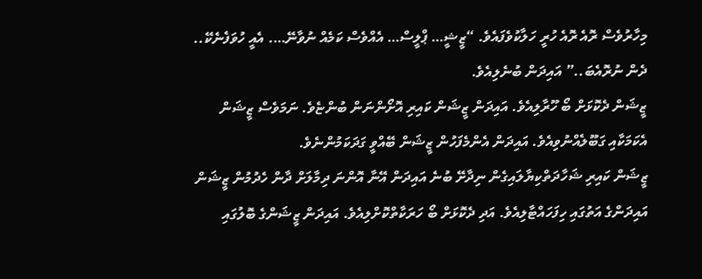މިހާރުވެސް ރޮއެ ރޮއެ ހުރީ ހަލާކުވެފައެވެ. “ޒީޝީ… ޕްލީސް… އެއްވެސް ކަމެއް ނުވާނޭ…. އެއީ ހުވަފެނެކޭ.. ދެން ނުރޮއެބަ..” އައިދަން ބުނެލިއެވެ.
ޒީޝަން ދެކޮޅަށް ބޯ ހޫރާލިއެވެ. އައިދަން ޒީޝަން ކައިރި އޮށޯންނަން ބުންޏެވެ. ނަމަވެސް ޒީޝަން އެކަމަކާއި ގަބޫލެއްނުވިއެވެ. އައިދަން އެންމެފަހުން ޒީޝަން ބޭއްވީ ގަދަކަމުންނެވެ.
ޒީޝަން ކައިރި ޝަހާދަތްކިޔާލައިގެން ނިދާށޭ ބުނެ އައިދަން އޭނާ އޮންނަ ދިމާލަށް ދާން ހެދުމުން ޒީޝަން އައިދަންގެ އަތުގައި ހިފަހައްޓާލިއެވެ. އަދި ދެކޮޅަށް ބޯ ހަރަކާތްކޮށްލިއެވެ. އައިދަން ޒީޝަންގެ ބޮލުގައި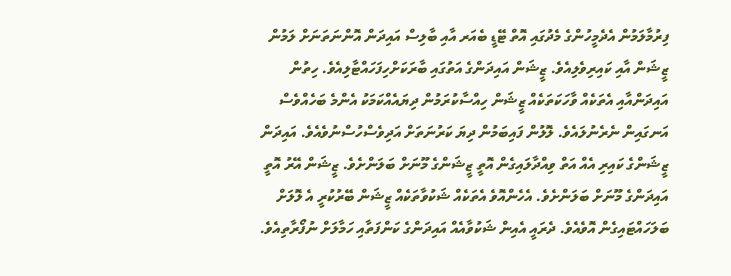ފިރުމާލަމުން އެދެމީހުންގެ މެދުގައި އޮތް ޓޭޑީ ބެއަރ އާއި ބާލިސް އައިދަން އޮންނަތަނަށް ލަމުން ޒީޝަން އާއި ކައިރިވެލިއެވެ. ޒީޝަން އައިދަންގެ އަތުގައި ބާރަކަށްހިފަހައްޓާލިއެވެ. ހިތުން އައިދަންއާއި އެތަކެއް ވާހަކަތަކެއް ޒީޝަން ހިއްސާކުރަމުން ދިޔައެއްކަމަކު އެންމެ ބަހެއްވެސް އަނގައިން ނެރެނުލައެވެ. ލޮލުން ފައިބަމުން ދިޔަ ކަރުނަތަށް އަދިވެސްހުސްނުވެއެވެ. އައިދަން ޒީޝަންގެ ކައިރި އެއް އަތް ވިއްދާލައިގެން އޮތީ ޒީޝަންގެ މޫނަށް ބަލަންށެވެ. ޒީޝަން އޭރު އޮތީ އައިދަންގެ މޫނަށް ބަލަންށެވެ. އެހެންއޮވެ އެތަކެއް ޝަކުވާތަކެއް ޒީޝަން ބޭރުކުރީ އެ ލޮލަށް ބަލަހައްޓައިގެން އޮވެއެވެ. ދެރައީ އެއިން ޝަކުވާއެއް އައިދަންގެ ކަންފަތާއި ހަމާލަށް ނުފޯރާތިއެވެ.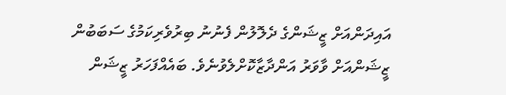އައިދަންއަށް ޒީޝަންގެ ދެލޮލުން ފެނުނު ބިރުވެރިކަމުގެ ސަބަބުން ޒީޝަންއަށް ވާވަރު އަންދާޒާކޮށްލެވުނެވެ. ބައެއްފަހަރު ޒީޝަން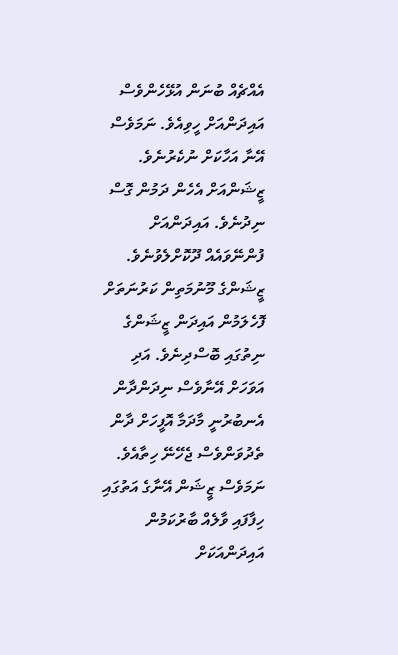އެއްޗެއް ބުނަން އުޅޭހެންވެސް އައިދަންއަށް ހީވިއެވެ. ނަމަވެސް އޭނާ އަހާކަށް ނުކެރުނެވެ. ޒީޝަންއަށް އެހެން ދަމުން ގޮސް ނިދުނެވެ. އައިދަންއަށް ފުންނޭވައެއް ދޫކޮށްލެވުނެވެ. ޒީޝަންގެ މޫނުމަތިން ކަރުނަތަށް ފޮހެލަމުން އައިދަން ޒީޝަންގެ ނިތުގައި ބޮސްދިނެވެ. އަދި އަވަހަށް އޭނާވެސް ނިދަންދާން އެނބުރުނީ މާދަމާ އޮފީހަށް ދާން ތެދުވަންވެސް ޖެހޭނޭ ހިތާއެވެ. ނަމަވެސް ޒީޝަން އޭނާގެ އަތުގައި ހިފާފައި ވާލެއް ބާރުކަމުން އައިދަންއަކަށް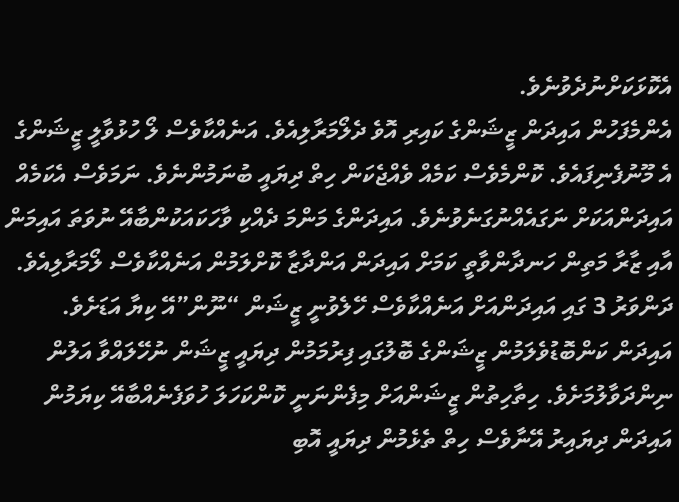އެކޮޅަކަށްނުދެވުނެވެ.
އެންމެފަހުން އައިދަން ޒީޝަންގެ ކައިރި އޮވެ ދެލޯމަރާލިއެވެ. އަނެއްކާވެސް ލޯ ހުޅުވާލީ ޒީޝަންގެ އެ މޫނުފެނިފައެވެ. ކޮންމެވެސް ކަމެއް ވެއްޖެކަން ހިތް ދިޔައީ ބުނަމުންނެވެ. ނަމަވެސް އެކަމެއް އައިދަންއަކަށް ނަގައެއްނުގަނެވުނެވެ. އައިދަންގެ މަންމަ ދެއްކި ވާހަކައަކުންބާއޭ ނުވަތަ އައިމަން އާއި ޒާރާ މަތިން ހަނދާންވާތީ ކަމަށް އައިދަން އަންދާޒާ ކޮށްލަމުން އަނެއްކާވެސް ލޯމަރާލިއެވެ.
ދަންވަރު 3 ގައި އައިދަންއަށް އަނެއްކާވެސް ހޭލެވުނީ ޒީޝަން “ނޫން”އޭ ކިޔާ އަޑަށެވެ. އައިދަން ކަންބޮޑުވެލަމުން ޒީޝަންގެ ބޮލުގައި ފިރުމަމުން ދިޔައީ ޒީޝަން ނުހޭލައްވާ އަލުން ނިންދަވާލުމަށެވެ. ހިތާހިތުން ޒީޝަންއަށް މިފެންނަނީ ކޮންކަހަލަ ހުވަފެނެއްބާއޭ ކިޔަމުން އައިދަން ދިޔައިރު އޭނާވެސް ހިތް ތެޅެމުން ދިޔައީ އޮބި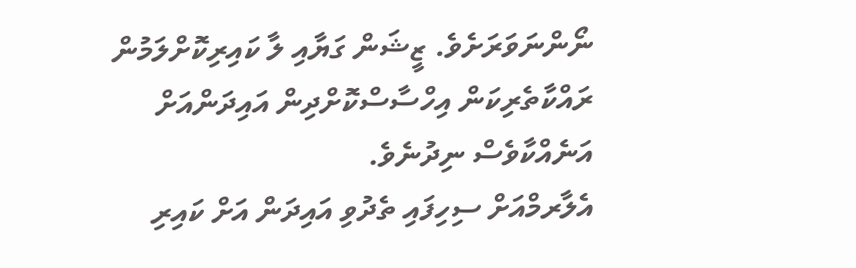ނޯންނަވަރަށެވެ. ޒީޝަން ގަޔާއި ލާ ކައިރިކޮށްލަމުން ރައްކާތެރިކަން އިހްސާސްކޮށްދިން އައިދަންއަށް އަނެއްކާވެސް ނިދުނެވެ.
އެލާރމްއަށް ސިހިފައި ތެދުވި އައިދަން އަށް ކައިރި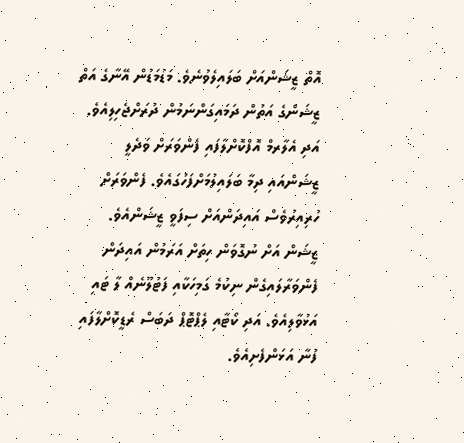އޮތް ޒީޝަންއަށް ބަލައިލެވުނެވެ. މަޑުމަޑުން އޭނާގެ އަތް ޒީޝަންގެ އަތުން ދަމައިގަންނަމުން ދުރަށްޖެހިލިއެވެ. އަދި އެލާރމް އޮފްކޮށްލާފައި ފެންވަރަށް ވަދެލީ ޒީޝަންއައި ދިމާ ބަލައިލުމަށްފަހުގައެވެ. ފެންވަރަށް ހުރިއިރުވެސް އައިދަންއަށް ސިފަވީ ޒީޝަންއެވެ. ޒީޝަން އަށް ނުގޮވަން ހިތަށް އަރަމުން އައިދަން ފެންވަރާލައިގެން ނިކުމެ ގަމިހަކާއި ފަޓުލޫނެއް ލާ ޓައި އަޅުވާލިއެވެ. އަދި ކޯޓާއި ލެޕްޓޮޕް ދަބަސް ރެޑީކޮށްލާފައި ފުނާ އަޅަންފެށިއެވެ.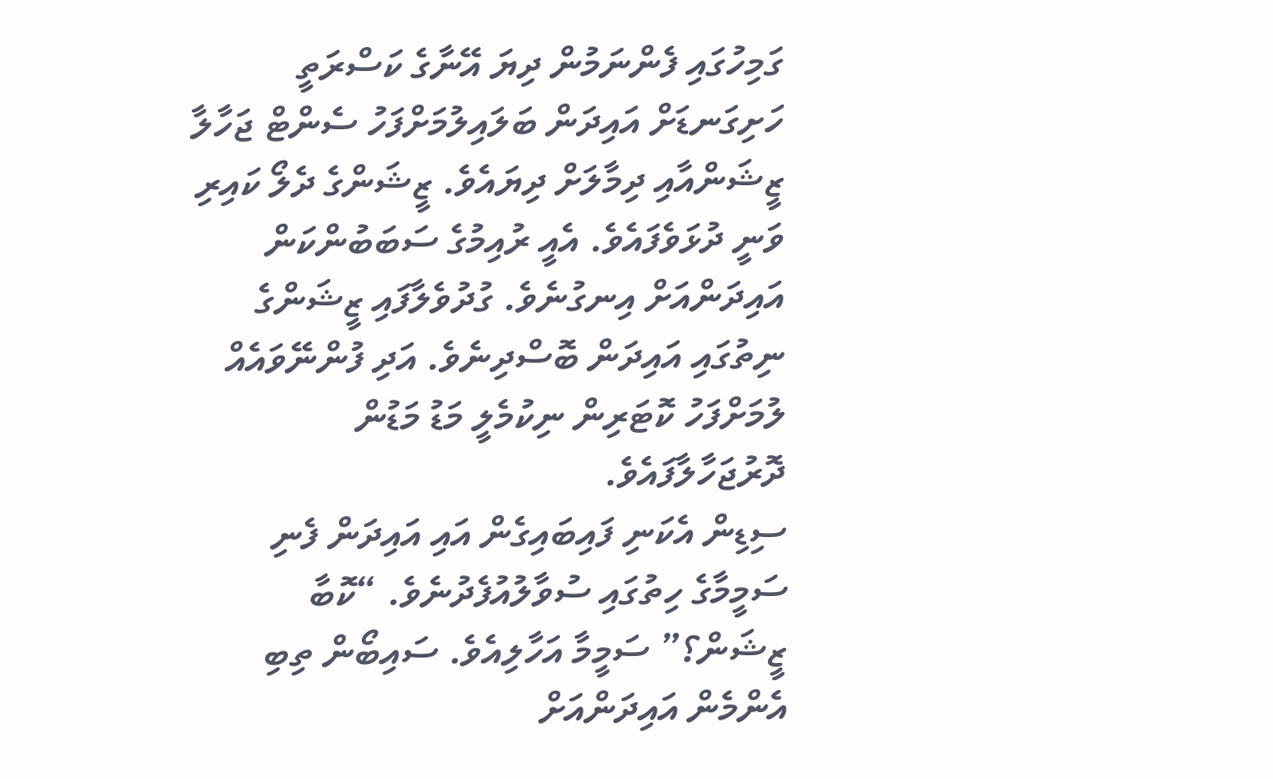ގަމިހުގައި ފެންނަމުން ދިޔަ އޭނާގެ ކަސްރަތީ ހަށިގަނޑަށް އައިދަން ބަލައިލުމަށްފަހު ސެންޓް ޖަހާލާ ޒީޝަންއާއި ދިމާލަށް ދިޔައެވެ. ޒީޝަންގެ ދެލޯ ކައިރި ވަނީ ދުޅަވެފައެވެ. އެއީ ރުއިމުގެ ސަބަބުންކަން އައިދަންއަށް އިނގުނެވެ. ގުދުވެލާފައި ޒީޝަންގެ ނިތުގައި އައިދަން ބޮސްދިނެވެ. އަދި ފުންނޭވައެއް ލުމަށްފަހު ކޮޓަރިން ނިކުމެލީ މަޑު މަޑުން ދޮރުޖަހާލާފައެވެ.
ސިޑިން އެކަނި ފައިބައިގެން އައި އައިދަން ފެނި ސަމީމާގެ ހިތުގައި ސުވާލުއުފެދުނެވެ. “ކޮބާ ޒީޝަން؟” ސަމީމާ އަހާލިއެވެ. ސައިބޯން ތިބި އެންމެން އައިދަންއަށް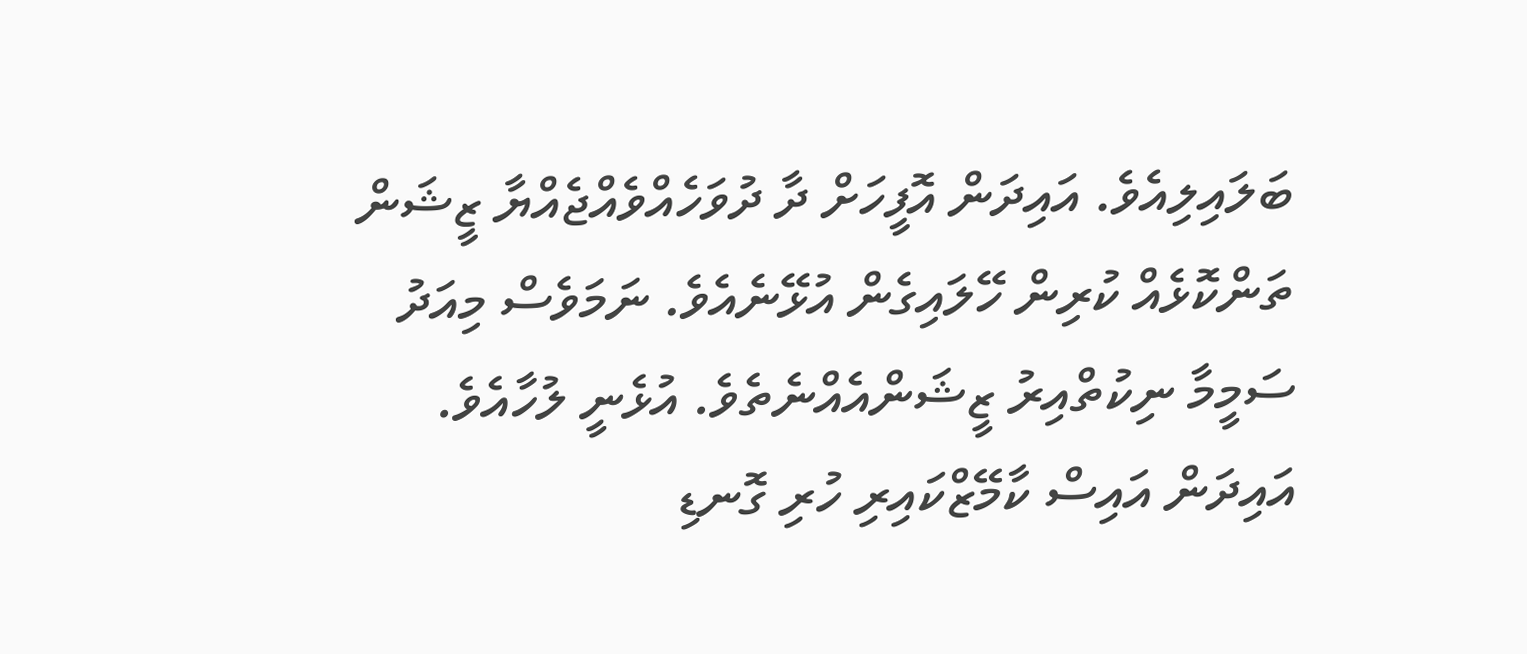ބަލައިލިއެވެ. އައިދަން އޮފީހަށް ދާ ދުވަހެއްވެއްޖެއްޔާ ޒީޝަން ތަންކޮޅެއް ކުރިން ހޭލައިގެން އުޅޭނެއެވެ. ނަމަވެސް މިއަދު ސަމީމާ ނިކުތްއިރު ޒީޝަންއެއްނެތެވެ. އުޅެނީ ލުހާއެވެ. އައިދަން އައިސް ކާމޭޒްކައިރި ހުރި ގޮނޑި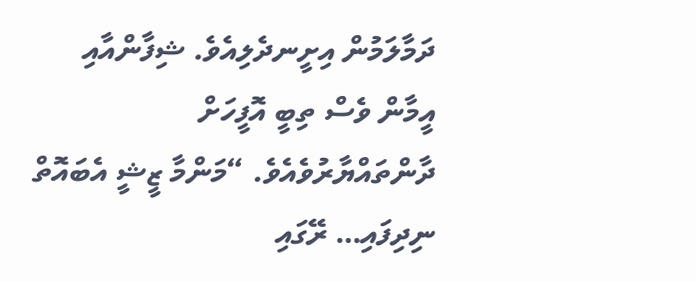ދަމާލަމުން އިށީނދެލިއެވެ. ޝިފާންއާއި އީމާން ވެސް ތިބީ އޮފީހަށް ދާންތައްޔާރުވެއެވެ. “މަންމާ ޒީޝީ އެބައޮތް ނިދިފައި… ރޭގައި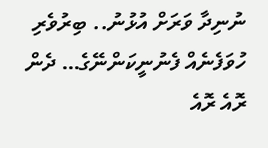ނުނިދާ ވަރަށް އުޅުނު.. ބިރުވެރި ހުވަފެނެއް ފެނުނީކަންނޭގެ… ދެން ރޮއެ ރޮއެ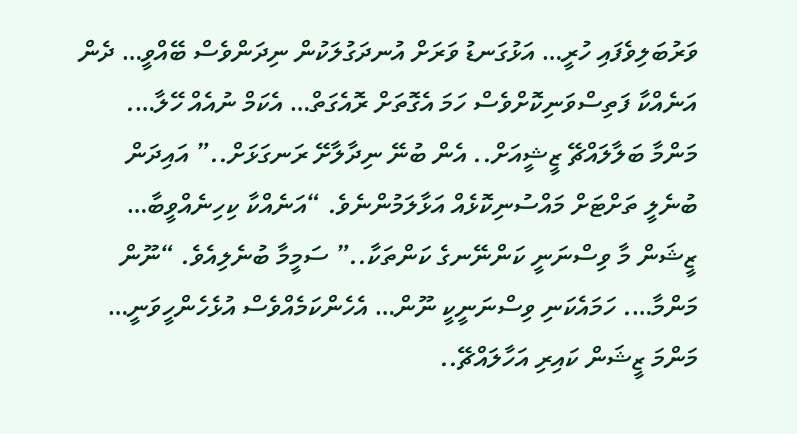ވަރުބަލިވެފައި ހުރީ… އަޅުގަނޑު ވަރަށް އުނދަގުލަކުން ނިދަންވެސް ބޭއްވީ… ދެން އަނެއްކާ ފަތިސްވަނިކޮށްވެސް ހަމަ އެގޮތަށް ރޮއެގަތް… އެކަމް ނުއެއް ހޭލާ…. މަންމާ ބަލާލައްޗޭ ޒީޝީއަށް.. އެން ބުނޭ ނިދާލާށޭ ރަނގަޅަށް..” އައިދަން ބުނެލީ ތަށްޓަށް މައްސުނިކޮޅެއް އަޅާލަމުންނެވެ. “އަނެއްކާ ކިހިނެއްވީބާ… ޒީޝަން މާ ވިސްނަނީ ކަންނޭނގެ ކަންތަކާ..” ސަމީމާ ބުނެލިއެވެ. “ނޫން މަންމާ…. ހަމައެކަނި ވިސްނަނީކީ ނޫން… އެހެންކަމެއްވެސް އުޅެހެންހީވަނީ… މަންމަ ޒީޝަން ކައިރި އަހާލައްޗޭ..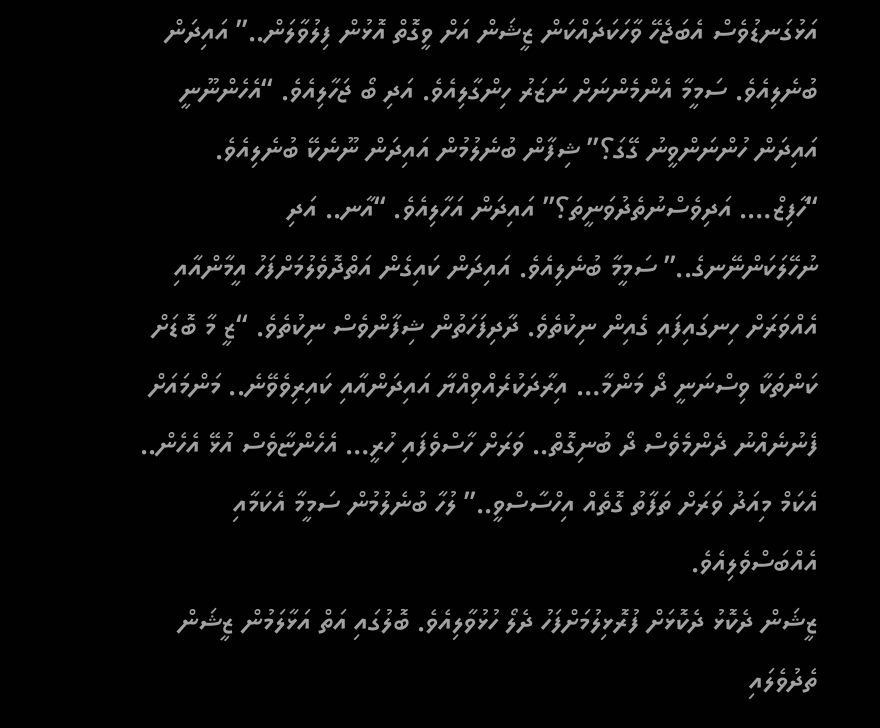އަޅުގަނޑުވެސް އެބަޖެހޭ ވާހަކަދައްކަން ޒީޝަން އަށް ވީގޮތް އޮޅުން ފިލުވާލަން..” އައިދަން ބުނެލިއެވެ. ސަމީމާ އެންމެންނަށް ނަޒަރު ހިންގާލިއެވެ. އަދި ބޯ ޖަހާލިއެވެ. “އެހެންނޫނީ އައިދަން ހުންނަންވީނު ގޭގަ؟” ޝިފާން ބުނެލުމުން އައިދަން ނޫނެކޭ ބުނެލިއެވެ.
“ހާފިޒް…. އަދިވެސްނުތެދުވަނީތަ؟” އައިދަން އަހާލިއެވެ. “އާނ.. އަދި ނުހޭލަކަންނޭނގެ..” ސަމީމާ ބުނެލިއެވެ. އައިދަން ކައިގެން އަތްދޮވެލުމަށްފަހު އީމާންއާއި އެއްވަރަށް ހިނގައިފައި ގެއިން ނިކުތެވެ. ދާދިފަހަތުން ޝިފާންވެސް ނިކުތެވެ. “ޒީ މާ ބޮޑަށް ކަންތަކާ ވިސްނަނީ ދޯ މަންމާ… އިރާދަކުރެއްވިއްޔާ އައިދަންއާއި ކައިރިވެވޭނެ.. މަންމައަށް ފެނުނެއްނު ދެންމެވެސް ދޯ ބުނިގޮތް.. ވަރަށް ހާސްވެފައި ހުރީ… އެހެންޏާވެސް އުޅޭ އެހެން.. އެކަމް މިއަދު ވަރަށް ތަފާތު ގޮތެއް އިހްސާސްވީ..” ލުހާ ބުނެލުމުން ސަމީމާ އެކަމާއި އެއްބަސްވެލިއެވެ.
ޒީޝަން ދެކޮޅު ދެކޮޅަށް ފުރޮޅިލުމަށްފަހު ދެލޯ ހުޅުވާލިއެވެ. ބޮލުގައި އަތް އަޅާލަމުން ޒީޝަން ތެދުވެލައި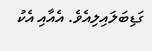ގަޑިބަލައިލިއެވެ. އެއާއި އެކު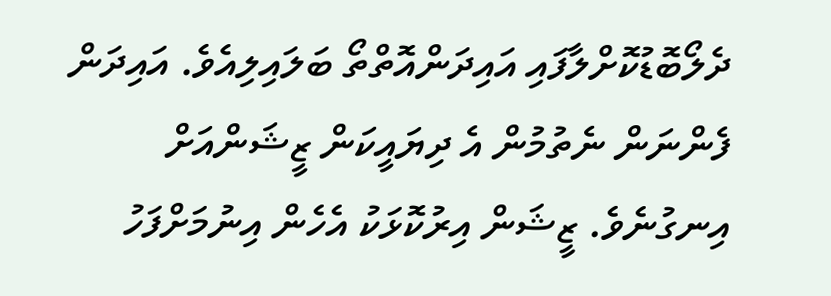ދެލޯބޮޑުކޮށްލާފައި އައިދަންއޮތްތޯ ބަލައިލިއެވެ. އައިދަން ފެންނަން ނެތުމުން އެ ދިޔައީކަން ޒީޝަންއަށް އިނގުނެވެ. ޒީޝަން އިރުކޮޅަކު އެހެން އިނުމަށްފަހު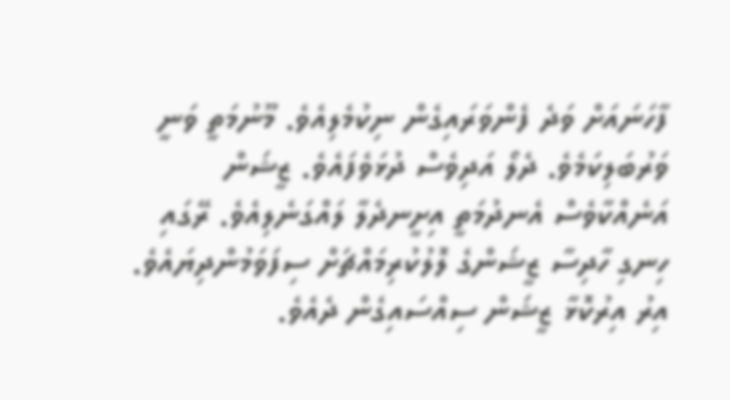ފާހަނައަށް ވަދެ ފެންވަރައިގެން ނިކުމެލިއެވެ. މޫނުމަތީ ވަނީ ވަރުބަލިކަމެވެ. ދެލޯ އަދިވެސް ދުޅަވެފައެވެ. ޒީޝަން އަނެއްކާވެސް އެނދުމަތީ އިށީނދެލާ ލައްގަނެލިއެވެ. ރޭގައި ހިނގި ހާދިސާ ޒީޝަންގެ ލޮލުކުރިމައްޗަށް ސިފަވަމުންދިޔައެވެ. އިރު އިރުކޮޅާ ޒީޝަން ސިއްސައިގެން ދެއެވެ.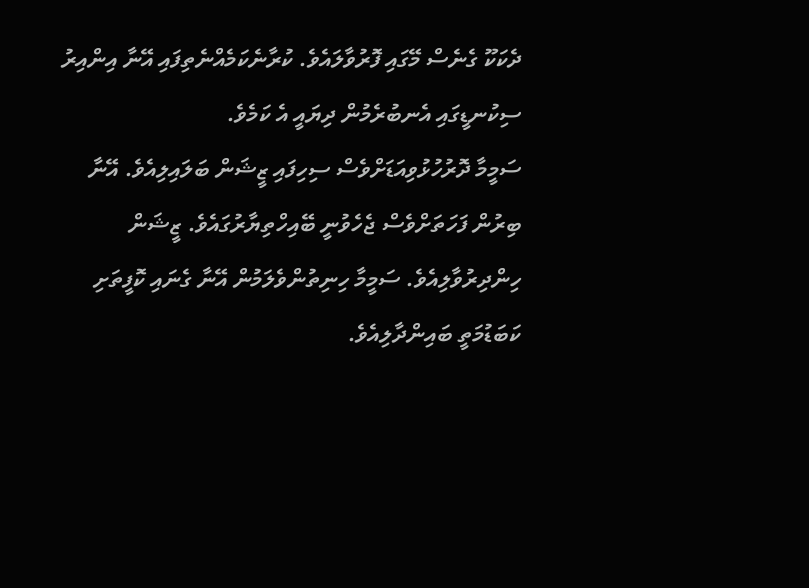ދެކަކޫ ގެނެސް މޭގައި ފޮރުވާލައެވެ. ކުރާނެކަމެއްނެތިފައި އޭނާ އިންއިރު ސިކުނޑީގައި އެނބުރެމުން ދިޔައީ އެ ކަމެވެ.
ސަމީމާ ދޮރުހުޅުވިއަޑަށްވެސް ސިހިފައި ޒީޝަން ބަލައިލިއެވެ. އޭނާ ބިރުން ފަހަތަށްވެސް ޖެހެވުނީ ބޭއިހްތިޔާރުގައެވެ. ޒީޝަން ހިންދިރުވާލިއެވެ. ސަމީމާ ހިނިތުންވެލަމުން އޭނާ ގެނައި ކޮފީތަށި ކަބަޑުމަތީ ބައިންދާލިއެވެ.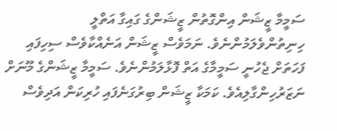ސަމީމާ ޒީޝަން އިންގޮތުން ޒީޝަންގެ ގައިގާ އަތްލީ ހިނިތުންވެލަމުންނެވެ. ނަމަވެސް ޒީޝަން އަނެއްކާވެސް ސިހިފައި ފަހަތަށް ޖެހުނީ ސަމީމާގެ އަތް ފޮޅާލަމުންނެވެ. ސަމީމާ ޒީޝަންގެ މޫނަށް ނަޒަރުހިންގާލިއެވެ. ކަމަކާ ޒީޝަން ބިރުގަނެފައި ހުރިކަން އަދިވެސް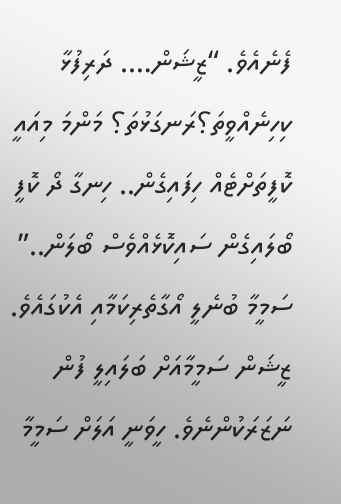ފެނެއެވެ. “ޒީޝަން…. ދަރިފުޅާ ކިހިނެއްވީތަ؟ރަނގަޅުތަ؟ މަންމަ މިއައީ ކޮފީތަށްޓެއް ހިފައިގެން.. ހިނގާ ދޯ ކޮފީ ބޯލައިގެން ސައިކޮޅެއްވެސް ބޯލަން..” ސަމީމާ ބުނެލީ އޯގާތެރިކަމާއި އެކުގައެވެ. ޒީޝަން ސަމީމާއަށް ބަލައިލީ ފުން ނަޒަރަކުންނެވެ. ހީވަނީ އަލަށް ސަމީމާ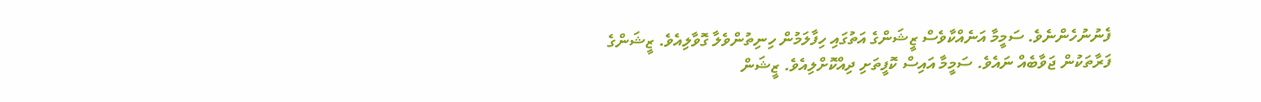ފެނުނުހެންނެވެ. ސަމީމާ އަނެއްކާވެސް ޒީޝަންގެ އަތުގައި ހިފާލަމުން ހިނިތުންވެލާ ގޮވާލިއެވެ. ޒީޝަންގެ ފަރާތަކުން ޖަވާބެއް ނައެވެ. ސަމީމާ އައިސް ކޮފީތަށި ދިއްކޮށްލިއެވެ. ޒީޝަން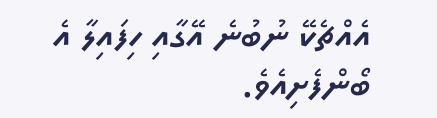އެއްޗެކޭ ނުބުނެ އޭގާއި ހިފައިލާ އެ ބޯންފެށިއެވެ.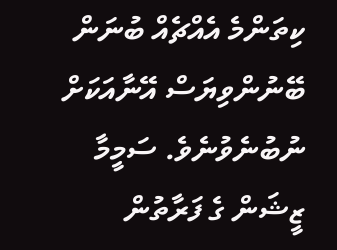ކިތަންމެ އެއްޗެއް ބުނަން ބޭނުންވިޔަސް އޭނާއަކަށް ނުބުނެވުނެވެ. ސަމީމާ ޒީޝަން ގެ ފަރާތުން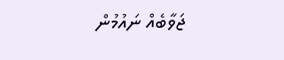ޖަވާބެއް ނައުމުން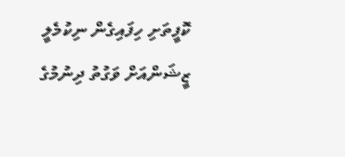ކޮފީތަށި ހިފައިގެން ނިކުމެލީ ޒީޝަންއަށް ވަގުތު ދިނުމުގެ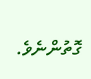ގޮތުންނެވެ.